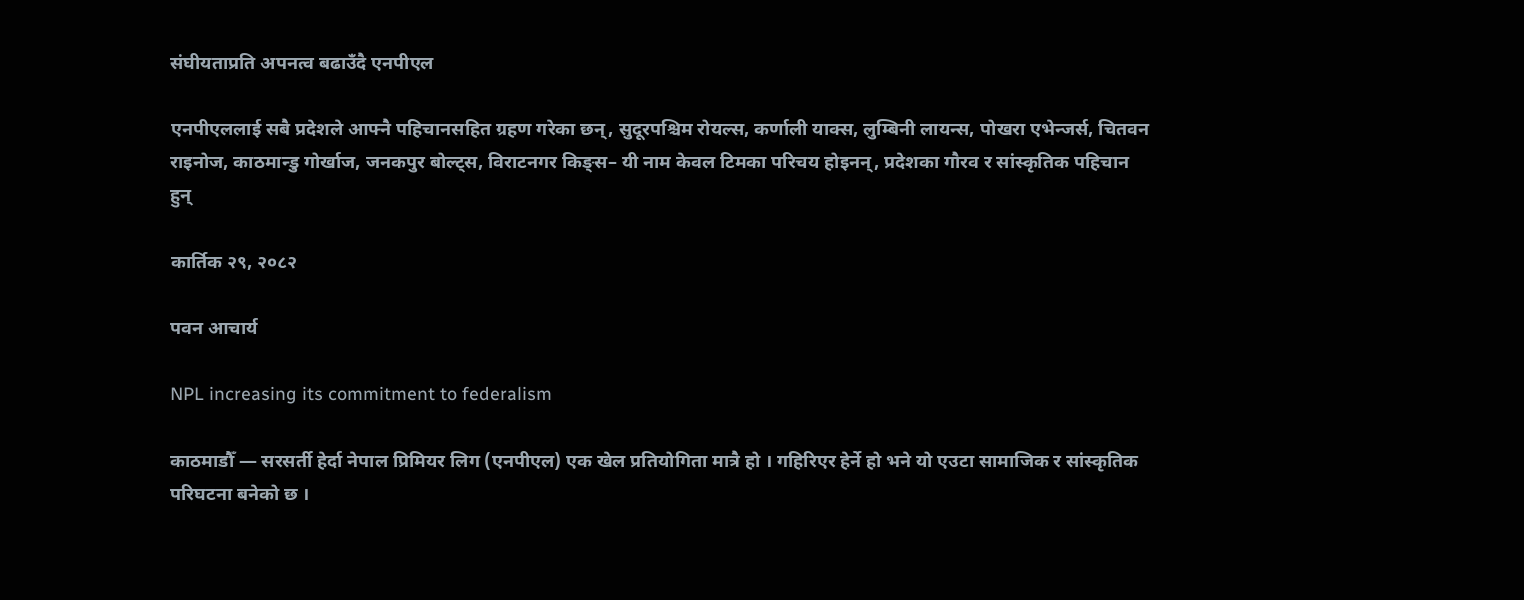संघीयताप्रति अपनत्व बढाउँदै एनपीएल

एनपीएललाई सबै प्रदेशले आफ्नै पहिचानसहित ग्रहण गरेका छन्, सुदूरपश्चिम रोयल्स, कर्णाली याक्स, लुम्बिनी लायन्स, पोखरा एभेन्जर्स, चितवन राइनोज, काठमान्डु गोर्खाज, जनकपुर बोल्ट्स, विराटनगर किङ्स– यी नाम केवल टिमका परिचय होइनन्, प्रदेशका गौरव र सांस्कृतिक पहिचान हुन्

कार्तिक २९, २०८२

पवन आचार्य

NPL increasing its commitment to federalism

काठमाडौँ — सरसर्ती हेर्दा नेपाल प्रिमियर लिग (एनपीएल) एक खेल प्रतियोगिता मात्रै हो । गहिरिएर हेर्ने हो भने यो एउटा सामाजिक र सांस्कृतिक परिघटना बनेको छ ।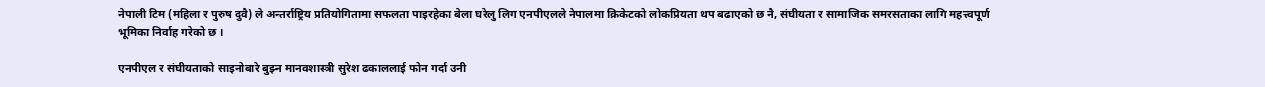नेपाली टिम (महिला र पुरुष दुवै) ले अन्तर्राष्ट्रिय प्रतियोगितामा सफलता पाइरहेका बेला घरेलु लिग एनपीएलले नेपालमा क्रिकेटको लोकप्रियता थप बढाएको छ नै, संघीयता र सामाजिक समरसताका लागि महत्त्वपूर्ण भूमिका निर्वाह गरेको छ ।

एनपीएल र संघीयताको साइनोबारे बुझ्न मानवशास्त्री सुरेश ढकाललाई फोन गर्दा उनी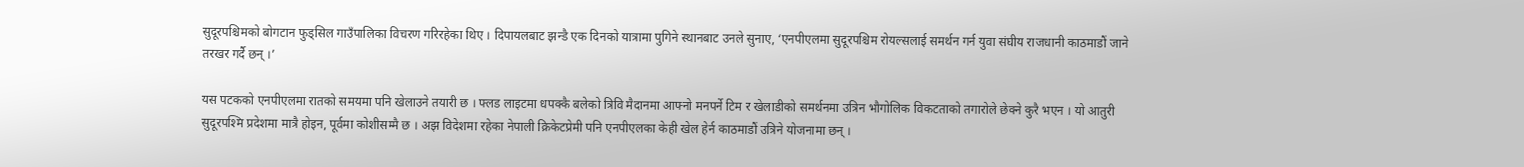सुदूरपश्चिमको बोगटान फुड्सिल गाउँपालिका विचरण गरिरहेका थिए । दिपायलबाट झन्डै एक दिनको यात्रामा पुगिने स्थानबाट उनले सुनाए, ‘एनपीएलमा सुदूरपश्चिम रोयल्सलाई समर्थन गर्न युवा संघीय राजधानी काठमाडौं जाने तरखर गर्दै छन् ।’

यस पटकको एनपीएलमा रातको समयमा पनि खेलाउने तयारी छ । फ्लड लाइटमा धपक्कै बलेको त्रिवि मैदानमा आफ्नो मनपर्ने टिम र खेलाडीको समर्थनमा उत्रिन भौगोलिक विकटताको तगारोले छेक्ने कुरै भएन । यो आतुरी सुदूरपश्मि प्रदेशमा मात्रै होइन, पूर्वमा कोशीसम्मै छ । अझ विदेशमा रहेका नेपाली क्रिकेटप्रेमी पनि एनपीएलका केही खेल हेर्न काठमाडौं उत्रिने योजनामा छन् ।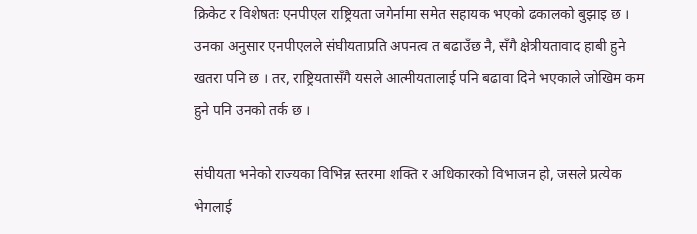क्रिकेट र विशेषतः एनपीएल राष्ट्रियता जगेर्नामा समेत सहायक भएको ढकालको बुझाइ छ । उनका अनुसार एनपीएलले संघीयताप्रति अपनत्व त बढाउँछ नै, सँगै क्षेत्रीयतावाद हाबी हुने खतरा पनि छ । तर, राष्ट्रियतासँगै यसले आत्मीयतालाई पनि बढावा दिने भएकाले जोखिम कम हुने पनि उनको तर्क छ ।

संघीयता भनेको राज्यका विभिन्न स्तरमा शक्ति र अधिकारको विभाजन हो, जसले प्रत्येक भेगलाई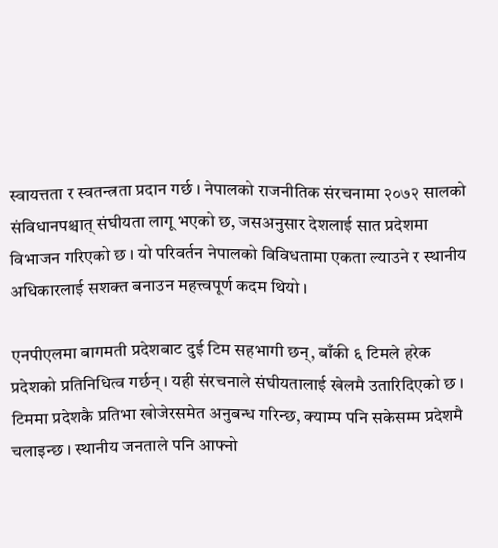स्वायत्तता र स्वतन्त्रता प्रदान गर्छ । नेपालको राजनीतिक संरचनामा २०७२ सालको संविधानपश्चात् संघीयता लागू भएको छ, जसअनुसार देशलाई सात प्रदेशमा विभाजन गरिएको छ । यो परिवर्तन नेपालको विविधतामा एकता ल्याउने र स्थानीय अधिकारलाई सशक्त बनाउन महत्त्वपूर्ण कदम थियो ।

एनपीएलमा बागमती प्रदेशबाट दुई टिम सहभागी छन्, बाँकी ६ टिमले हरेक प्रदेशको प्रतिनिधित्व गर्छन् । यही संरचनाले संघीयतालाई खेलमै उतारिदिएको छ । टिममा प्रदेशकै प्रतिभा खोजेरसमेत अनुबन्ध गरिन्छ, क्याम्प पनि सकेसम्म प्रदेशमै चलाइन्छ । स्थानीय जनताले पनि आफ्नो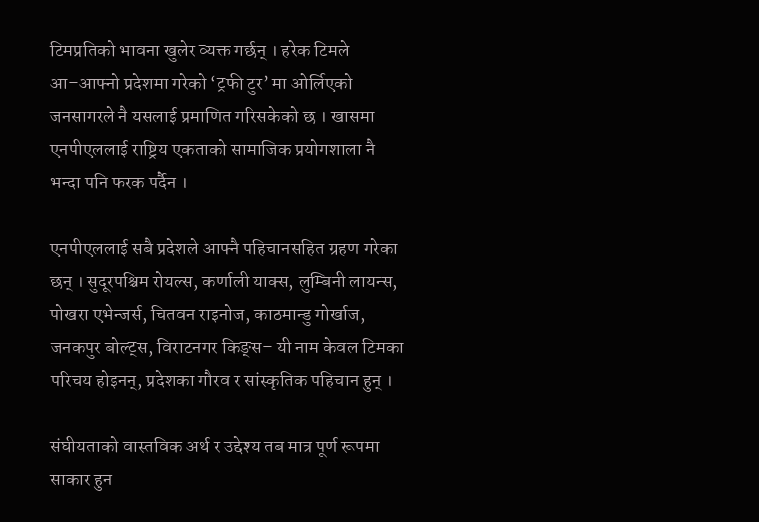टिमप्रतिको भावना खुलेर व्यक्त गर्छन् । हरेक टिमले आ–आफ्नो प्रदेशमा गरेको ‘ट्रफी टुर’ मा ओर्लिएको जनसागरले नै यसलाई प्रमाणित गरिसकेको छ । खासमा एनपीएललाई राष्ट्रिय एकताको सामाजिक प्रयोगशाला नै भन्दा पनि फरक पर्दैन ।

एनपीएललाई सबै प्रदेशले आफ्नै पहिचानसहित ग्रहण गरेका छन् । सुदूरपश्चिम रोयल्स, कर्णाली याक्स, लुम्बिनी लायन्स, पोखरा एभेन्जर्स, चितवन राइनोज, काठमान्डु गोर्खाज, जनकपुर बोल्ट्स, विराटनगर किङ्स– यी नाम केवल टिमका परिचय होइनन्, प्रदेशका गौरव र सांस्कृतिक पहिचान हुन् ।

संघीयताको वास्तविक अर्थ र उद्देश्य तब मात्र पूर्ण रूपमा साकार हुन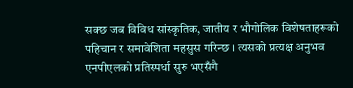सक्छ जब विविध सांस्कृतिक, जातीय र भौगोलिक विशेषताहरूको पहिचान र समावेशिता महसुस गरिन्छ । त्यसको प्रत्यक्ष अनुभव एनपीएलको प्रतिस्पर्धा सुरु भएसँगै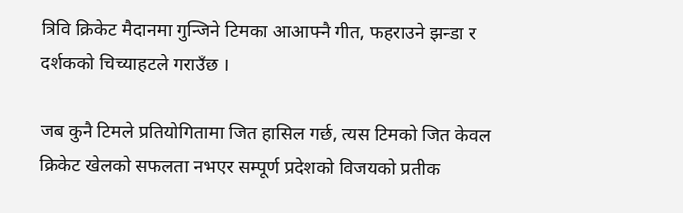त्रिवि क्रिकेट मैदानमा गुन्जिने टिमका आआफ्नै गीत, फहराउने झन्डा र दर्शकको चिच्याहटले गराउँछ ।

जब कुनै टिमले प्रतियोगितामा जित हासिल गर्छ, त्यस टिमको जित केवल क्रिकेट खेलको सफलता नभएर सम्पूर्ण प्रदेशको विजयको प्रतीक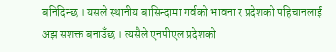बनिदिन्छ । यसले स्थानीय बासिन्दामा गर्वको भावना र प्रदेशको पहिचानलाई अझ सशक्त बनाउँछ । त्यसैले एनपीएल प्रदेशको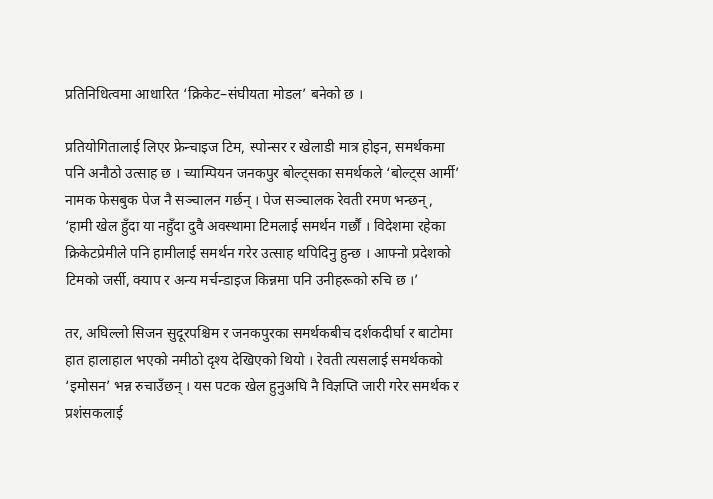प्रतिनिधित्वमा आधारित ‘क्रिकेट–संघीयता मोडल’ बनेको छ ।

प्रतियोगितालाई लिएर फ्रेन्चाइज टिम, स्पोन्सर र खेलाडी मात्र होइन, समर्थकमा पनि अनौठो उत्साह छ । च्याम्पियन जनकपुर बोल्ट्सका समर्थकले ‘बोल्ट्स आर्मी’ नामक फेसबुक पेज नै सञ्चालन गर्छन् । पेज सञ्चालक रेवती रमण भन्छन्, ‘हामी खेल हुँदा या नहुँदा दुवै अवस्थामा टिमलाई समर्थन गर्छौं । विदेशमा रहेका क्रिकेटप्रेमीले पनि हामीलाई समर्थन गरेर उत्साह थपिदिनु हुन्छ । आफ्नो प्रदेशको टिमको जर्सी, क्याप र अन्य मर्चन्डाइज किन्नमा पनि उनीहरूको रुचि छ ।’

तर, अघिल्लो सिजन सुदूरपश्चिम र जनकपुरका समर्थकबीच दर्शकदीर्घा र बाटोमा हात हालाहाल भएको नमीठो दृश्य देखिएको थियो । रेवती त्यसलाई समर्थकको ‘इमोसन’ भन्न रुचाउँछन् । यस पटक खेल हुनुअघि नै विज्ञप्ति जारी गरेर समर्थक र प्रशंसकलाई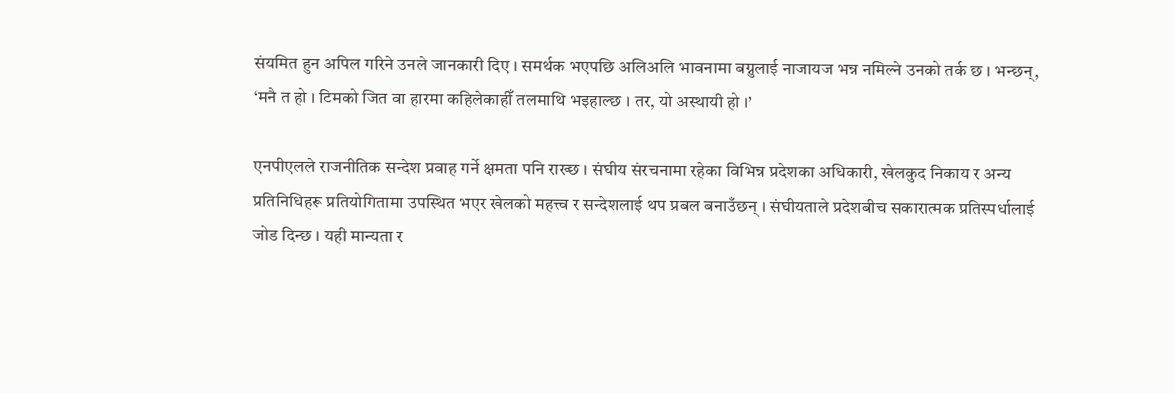संयमित हुन अपिल गरिने उनले जानकारी दिए । समर्थक भएपछि अलिअलि भावनामा बग्नुलाई नाजायज भन्न नमिल्ने उनको तर्क छ । भन्छन्, ‘मनै त हो । टिमको जित वा हारमा कहिलेकाहीँ तलमाथि भइहाल्छ । तर, यो अस्थायी हो ।’

एनपीएलले राजनीतिक सन्देश प्रवाह गर्ने क्षमता पनि राख्छ । संघीय संरचनामा रहेका विभिन्न प्रदेशका अधिकारी, खेलकुद निकाय र अन्य प्रतिनिधिहरू प्रतियोगितामा उपस्थित भएर खेलको महत्त्व र सन्देशलाई थप प्रबल बनाउँछन् । संघीयताले प्रदेशबीच सकारात्मक प्रतिस्पर्धालाई जोड दिन्छ । यही मान्यता र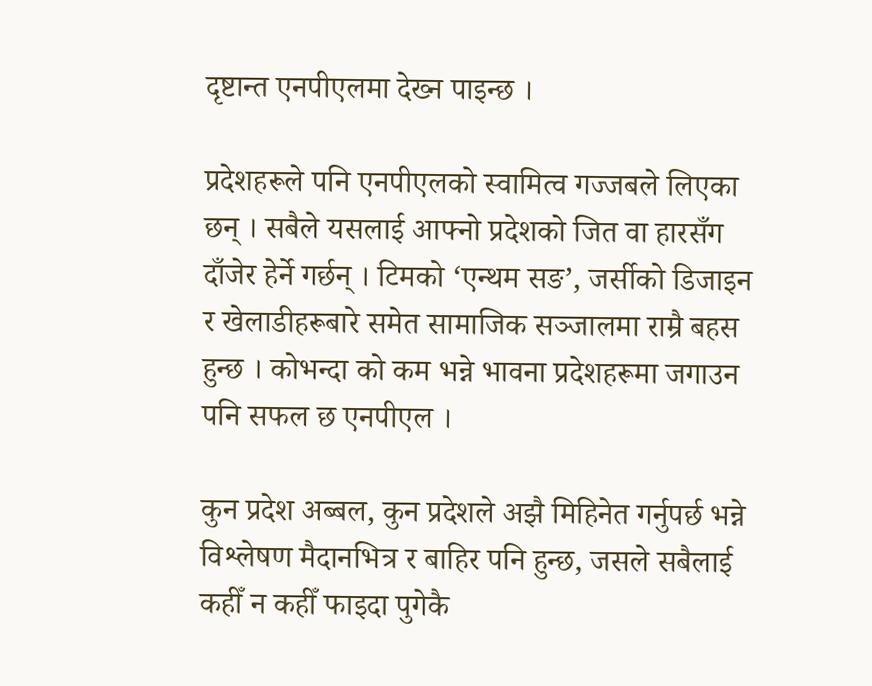दृष्टान्त एनपीएलमा देख्न पाइन्छ ।

प्रदेशहरूले पनि एनपीएलको स्वामित्व गज्जबले लिएका छन् । सबैले यसलाई आफ्नो प्रदेशको जित वा हारसँग दाँजेर हेर्ने गर्छन् । टिमको ‘एन्थम सङ’, जर्सीको डिजाइन र खेलाडीहरूबारे समेत सामाजिक सञ्जालमा राम्रै बहस हुन्छ । कोभन्दा को कम भन्ने भावना प्रदेशहरूमा जगाउन पनि सफल छ एनपीएल ।

कुन प्रदेश अब्बल, कुन प्रदेशले अझै मिहिनेत गर्नुपर्छ भन्ने विश्लेषण मैदानभित्र र बाहिर पनि हुन्छ, जसले सबैलाई कहीँ न कहीँ फाइदा पुगेकै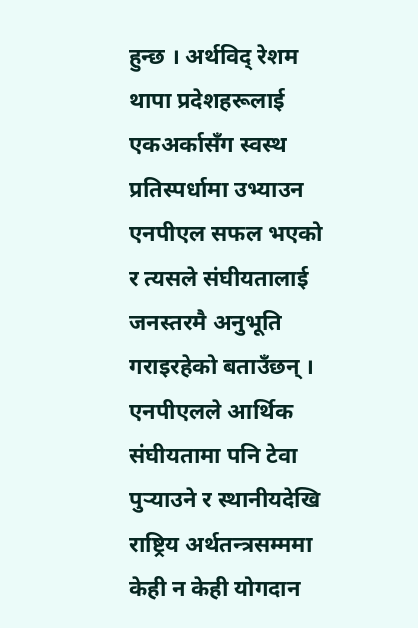हुन्छ । अर्थविद् रेशम थापा प्रदेशहरूलाई एकअर्कासँग स्वस्थ प्रतिस्पर्धामा उभ्याउन एनपीएल सफल भएको र त्यसले संघीयतालाई जनस्तरमै अनुभूति गराइरहेको बताउँछन् । एनपीएलले आर्थिक संघीयतामा पनि टेवा पुर्‍याउने र स्थानीयदेखि राष्ट्रिय अर्थतन्त्रसम्ममा केही न केही योगदान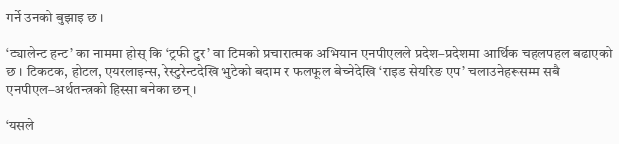गर्ने उनको बुझाइ छ ।

‘ट्यालेन्ट हन्ट’ का नाममा होस् कि ‘ट्रफी टुर’ वा टिमको प्रचारात्मक अभियान एनपीएलले प्रदेश–प्रदेशमा आर्थिक चहलपहल बढाएको छ । टिकटक, होटल, एयरलाइन्स, रेस्टुरेन्टदेखि भुटेको बदाम र फलफूल बेच्नेदेखि ‘राइड सेयरिङ एप’ चलाउनेहरूसम्म सबै एनपीएल–अर्थतन्त्रको हिस्सा बनेका छन् ।

‘यसले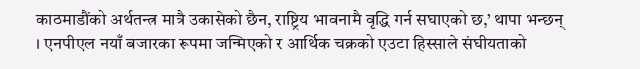काठमाडौंको अर्थतन्त्र मात्रै उकासेको छैन, राष्ट्रिय भावनामै वृद्धि गर्न सघाएको छ,’ थापा भन्छन् । एनपीएल नयाँ बजारका रूपमा जन्मिएको र आर्थिक चक्रको एउटा हिस्साले संघीयताको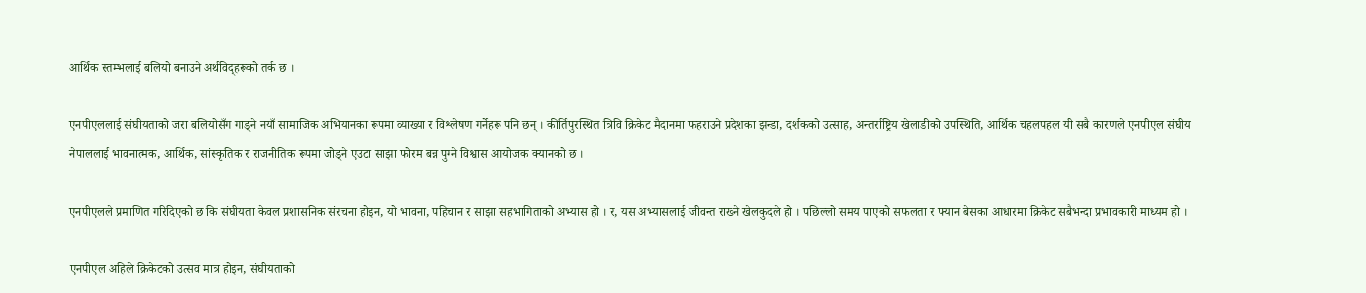आर्थिक स्तम्भलाई बलियो बनाउने अर्थविद्हरूको तर्क छ ।

एनपीएललाई संघीयताको जरा बलियोसँग गाड्ने नयाँ सामाजिक अभियानका रूपमा व्याख्या र विश्लेषण गर्नेहरू पनि छन् । कीर्तिपुरस्थित त्रिवि क्रिकेट मैदानमा फहराउने प्रदेशका झन्डा, दर्शकको उत्साह, अन्तर्राष्ट्रिय खेलाडीको उपस्थिति, आर्थिक चहलपहल यी सबै कारणले एनपीएल संघीय नेपाललाई भावनात्मक, आर्थिक, सांस्कृतिक र राजनीतिक रूपमा जोड्ने एउटा साझा फोरम बन्न पुग्ने विश्वास आयोजक क्यानको छ ।

एनपीएलले प्रमाणित गरिदिएको छ कि संघीयता केवल प्रशासनिक संरचना होइन, यो भावना, पहिचान र साझा सहभागिताको अभ्यास हो । र, यस अभ्यासलाई जीवन्त राख्ने खेलकुदले हो । पछिल्लो समय पाएको सफलता र फ्यान बेसका आधारमा क्रिकेट सबैभन्दा प्रभावकारी माध्यम हो ।

एनपीएल अहिले क्रिकेटको उत्सव मात्र होइन, संघीयताको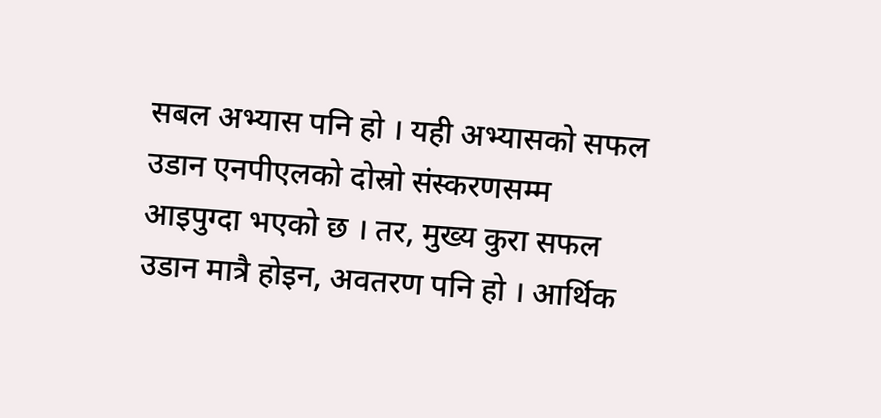सबल अभ्यास पनि हो । यही अभ्यासको सफल उडान एनपीएलको दोस्रो संस्करणसम्म आइपुग्दा भएको छ । तर, मुख्य कुरा सफल उडान मात्रै होइन, अवतरण पनि हो । आर्थिक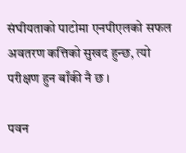संघीयताको पाटोमा एनपीएलको सफल अवतरण कत्तिको सुखद हुन्छ, त्यो परीक्षण हुन बाँकी नै छ ।

पवन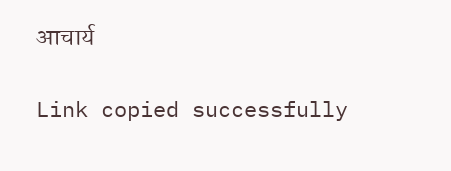आचार्य

Link copied successfully